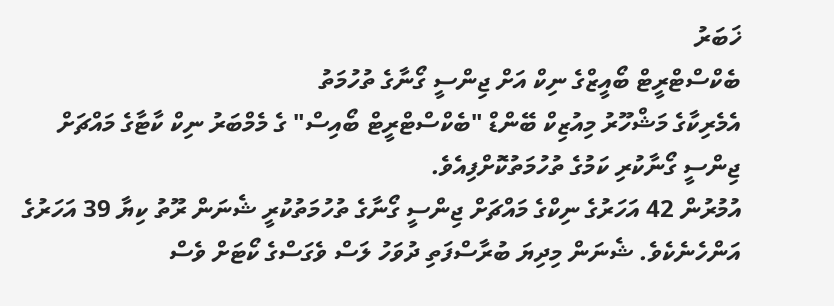ޚަބަރު
ބެކްސްޓްރީޓް ބޯއީޒްގެ ނިކް އަށް ޖިންސީ ގޯނާގެ ތުހުމަތު
އެމެރިކާގެ މަޝްހޫރު މިއުޒިކް ބޭންޑް "ބެކްސްޓްރީޓް ބޯއިސް" ގެ މެމްބަރު ނިކް ކާޓާގެ މައްޗަށް ޖިންސީ ގޯނާކުރި ކަމުގެ ތުހުމަތުކޮށްފިއެވެ.
އުމުރުން 42 އަހަރުގެ ނިކްގެ މައްޗަށް ޖިންސީ ގޯނާގެ ތުހުމަތުކުރީ ޝެނަން ރޫތު ކިޔާ 39 އަހަރުގެ އަންހެނެކެވެ. ޝެނަން މިދިޔަ ބުރާސްފަތި ދުވަހު ލަސް ވެގަސްގެ ކޯޓަށް ވެސް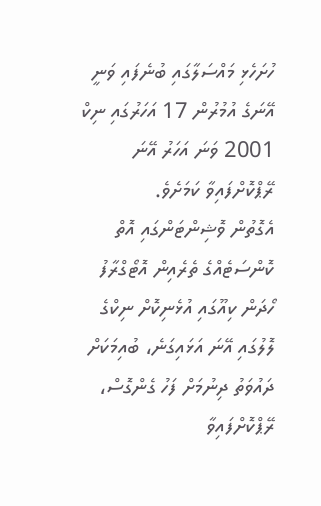ހުށަހެޅި މައްސަލާގައި ބުނެފައި ވަނީ އޭނަގެ އުމުރުން 17 އަހަރުގައި ނިކް 2001 ވަނަ އަހަރު އޭނަ ރޭޕްކޮށްފައިވާ ކަމަށެވެ.
އެގޮތުން ވޮޝިންޓަންގައި އޮތް ކޮންސަޓެއްގެ ތެރެއިން އޮޓޯގްރާފު ހޯދަން ކިއޫގައި އުޅެނިކޮށް ނިކްގެ ލޮލުގައި އޭނަ އަޅައިގަނެ، ބުއިމަކަށް ދައުވަތު ދިނުމަށް ފަހު ގެންގޮސް، ރޭޕްކޮށްފައިވާ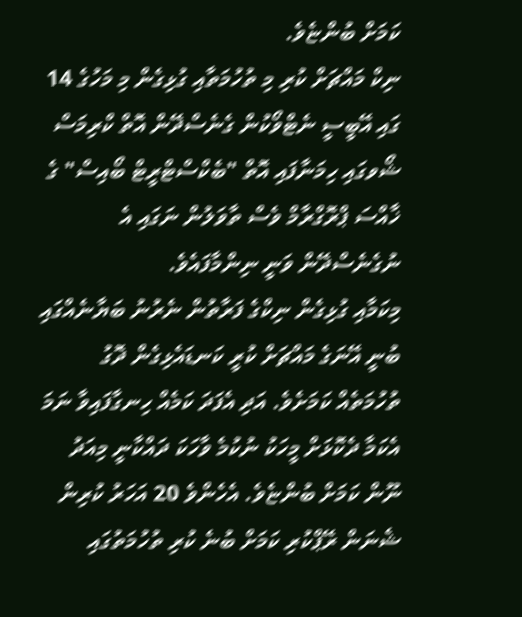ކަމަށް ބުންޏެވެ.
ނިކް މައްޗަށް ކުރި މި ތުހުމަތާއި ގުޅިގެން މި މަހުގެ 14 ގައި އޭބީސީ ނެޓްވޯކުން ގެނެސްދޭން އޮތް ކްރިމަސް ޝޯވގައި ހިމަނާފައި އޮތް "ބެކްސްޓްރީޓް ބޯއިސް" ގެ ޚާއްސަ ޕްރޮގްރާމް ވެސް ތާވަލުން ނަގައި އެ ނުގެނެސްދޭން ވަނީ ނިންމާފައެވެ.
މިކަމާއި ގުޅިގެން ނިކްގެ ފަރާތުން ނެރުނު ބަޔާނެއްގައި ބުނީ އޭނަގެ މައްޗަށް ކުރީ ކަނޑައެޅިގެން ދޮގު ތުހުމަތެއް ކަމަށެވެ. އަދި އެފަދަ ކަމެއް ހިނގާފައިވާ ނަމަ އެކަމާ ދެކޮޅަށް މީހަކު ނުކުމެ ވާހަކަ ދައްކާނީ މިއަދު ނޫން ކަމަށް ބުންޏެވެ. އެހެންވެ 20 އަހަރު ކުރިން ޝެނަން ރޭޕްކުރި ކަމަށް ބުނެ ކުރި ތުހުމަތުގައި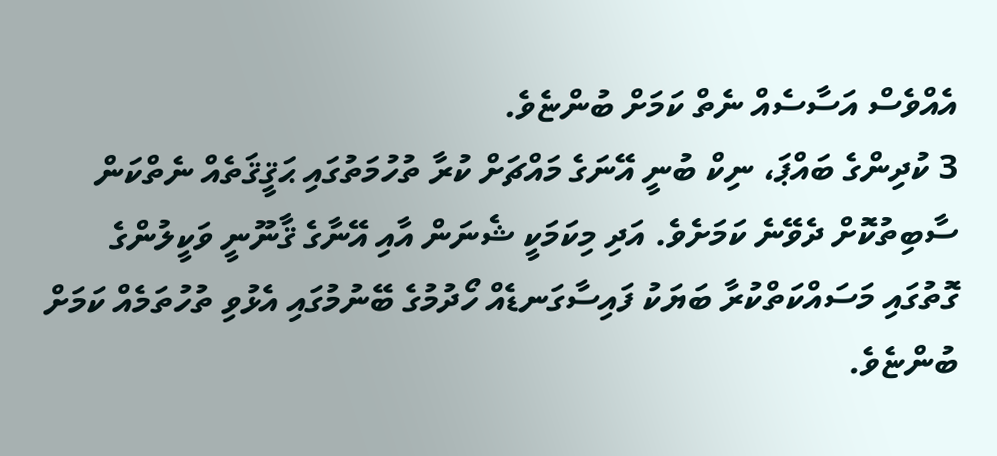އެއްވެސް އަސާސެއް ނެތް ކަމަށް ބުންޏެވެ.
3 ކުދިންގެ ބައްޕަ، ނިކް ބުނީ އޭނަގެ މައްޗަށް ކުރާ ތުހުމަތުގައި ޙަޤީޤަތެއް ނެތްކަން ސާބިތުކޮށް ދެވޭނެ ކަމަށެވެ. އަދި މިކަމަކީ ޝެނަން އާއި އޭނާގެ ޤާނޫނީ ވަކީލުންގެ ގޮތުގައި މަސައްކަތްކުރާ ބަޔަކު ފައިސާގަނޑެއް ހޯދުމުގެ ބޭނުމުގައި އެޅުވި ތުހުތަމެއް ކަމަށް ބުންޏެވެ.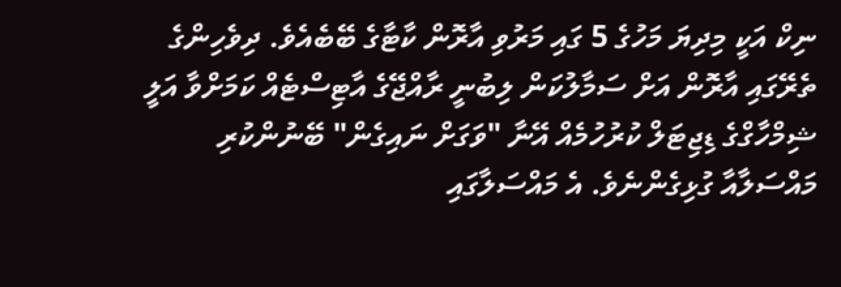ނިކް އަކީ މިދިޔަ މަހުގެ 5 ގައި މަރުވި އާރޮން ކާޓާގެ ބޭބެއެވެ. ދިވެހިންގެ ތެރޭގައި އާރޮން އަށް ސަމާލުކަން ލިބުނީ ރާއްޖޭގެ އާޓިސްޓެއް ކަމަށްވާ އަލީ ޝިމްހާގްގެ ޑިޖިޓަލް ކުރުހުމެއް އޭނާ "ވަގަށް ނައިގެން" ބޭނުންކުރި މައްސަލާއާ ގުޅިގެންނެވެ. އެ މައްސަލާގައި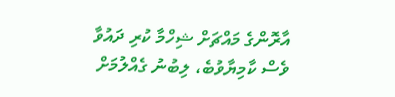އާރޮންގެ މައްޗަށް ޝިހްމާ ކުރި ދައުވާ ވެސް ކާމިޔާވުބެ، ލިބުނު ގެއްލުމަށް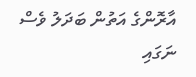އާރޮންގެ އަތުން ބަދަލު ވެސް ނަގައި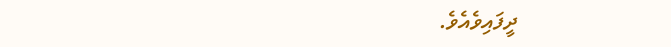ދީފައިވެއެވެ.